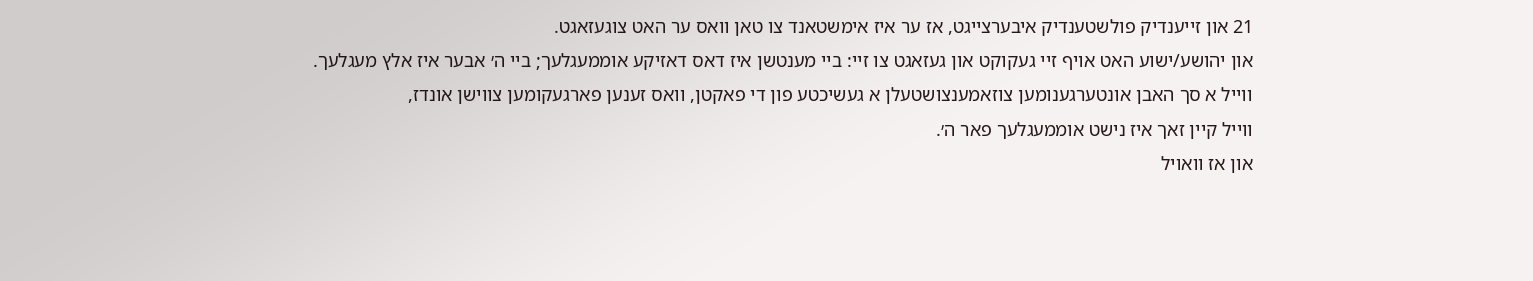21 און זייענדיק פולשטענדיק איבערצייגט, אז ער איז אימשטאנד צו טאן וואס ער האט צוגעזאגט.
און יהושע/ישוע האט אויף זיי געקוקט און געזאגט צו זיי: ביי מענטשן איז דאס דאזיקע אוממעגלעך; ביי ה׳ אבער איז אלץ מעגלעך.
ווייל א סך האבן אונטערגענומען צוזאמענצושטעלן א געשיכטע פון די פאקטן, וואס זענען פארגעקומען צווישן אונדז,
ווייל קיין זאך איז נישט אוממעגלעך פאר ה׳.
און אז וואויל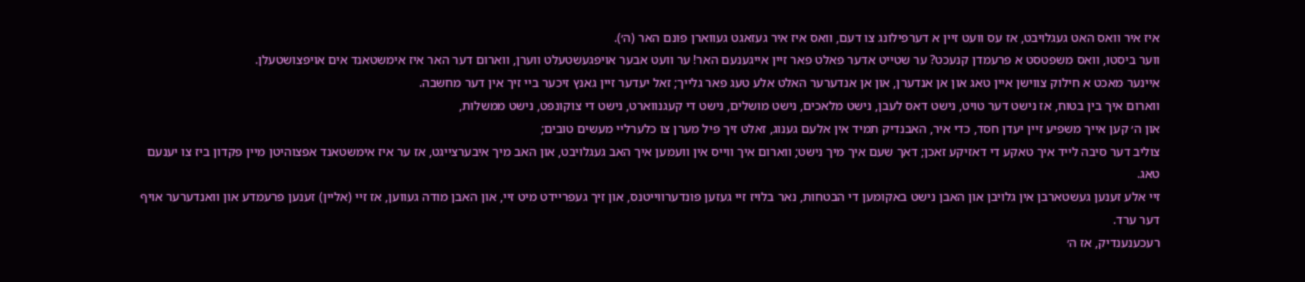איז איר וואס האט געגלויבט, אז עס וועט זיין א דערפילונג צו דעם, וואס איז איר געזאגט געווארן פונם האר (ה׳).
ווער ביסטו, וואס משפטסט א פרעמדן קנעכט? ער שטייט אדער פאלט פאר זיין אייגענעם האר! ער וועט אבער אויפגעשטעלט ווערן, ווארום דער האר איז אימשטאנד אים אויפצושטעלן.
איינער מאכט א חילוק צווישן איין טאג און אן אנדערן, און אן אנדערער האלט אלע טעג פאר גלייך; זאל יעדער זיין גאנץ זיכער ביי זיך אין דער מחשבה.
ווארום איך בין בטוח, אז נישט דער טויט, נישט דאס לעבן, נישט מלאכים, נישט מושלים, נישט די קעגנווארט, נישט די צוקונפט, נישט ממשלות,
און ה׳ קען אייך משפיע זיין יעדן חסד, כדי איר, האבנדיק תמיד אין אלעם גענוג, זאלט זיך פיל מערן צו כלערליי מעשים טובים;
צוליב דער סיבה לייד איך טאקע די דאזיקע זאכן; דאך שעם איך מיך נישט; ווארום איך ווייס אין וועמען איך האב געגלויבט, און האב מיך איבערצייגט, אז ער איז אימשטאנד אפצוהיטן מיין פקדון ביז צו יענעם טאג.
זיי אלע זענען געשטארבן אין גלויבן און האבן נישט באקומען די הבטחות, נאר בלויז זיי געזען פונדערווייטנס, און זיך געפריידט מיט זיי, און האבן מודה געווען, אז זיי (אליין) זענען פרעמדע און וואנדערער אויף דער ערד.
רעכענענדיק, אז ה׳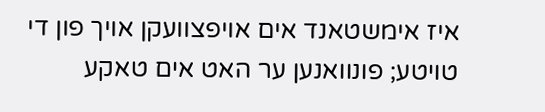איז אימשטאנד אים אויפצוועקן אויך פון די טויטע; פונוואנען ער האט אים טאקע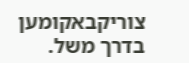צוריקבאקומען בדרך משל.